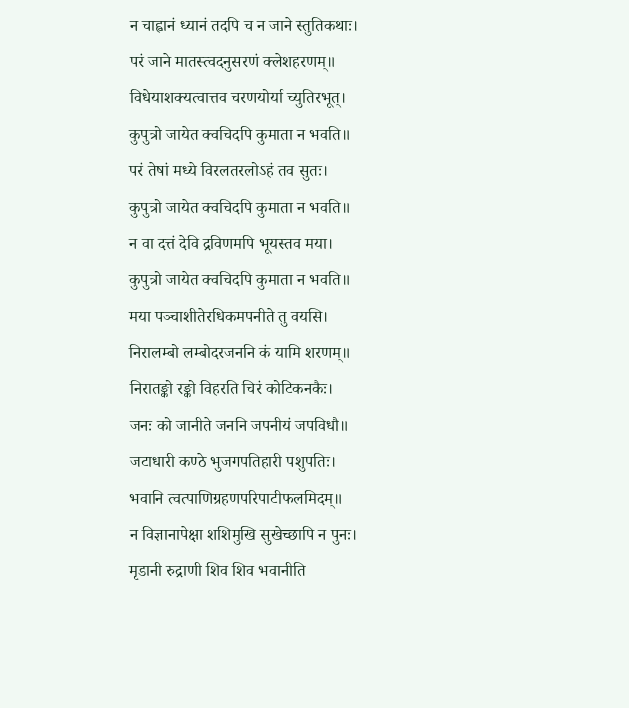न चाह्वानं ध्यानं तदपि च न जाने स्तुतिकथाः।
परं जाने मातस्त्वदनुसरणं क्लेशहरणम्॥
विधेयाशक्यत्वात्तव चरणयोर्या च्युतिरभूत्।
कुपुत्रो जायेत क्वचिदपि कुमाता न भवति॥
परं तेषां मध्ये विरलतरलोऽहं तव सुतः।
कुपुत्रो जायेत क्वचिदपि कुमाता न भवति॥
न वा दत्तं देवि द्रविणमपि भूयस्तव मया।
कुपुत्रो जायेत क्वचिदपि कुमाता न भवति॥
मया पञ्चाशीतेरधिकमपनीते तु वयसि।
निरालम्बो लम्बोदरजननि कं यामि शरणम्॥
निरातङ्को रङ्को विहरति चिरं कोटिकनकैः।
जनः को जानीते जननि जपनीयं जपविधौ॥
जटाधारी कण्ठे भुजगपतिहारी पशुपतिः।
भवानि त्वत्पाणिग्रहणपरिपाटीफलमिदम्॥
न विज्ञानापेक्षा शशिमुखि सुखेच्छापि न पुनः।
मृडानी रुद्राणी शिव शिव भवानीति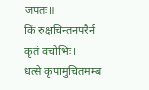जपतः॥
किं रुक्षचिन्तनपरैर्न कृतं वचोभिः।
धत्से कृपामुचितमम्ब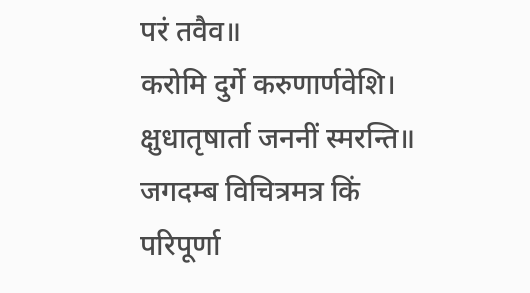परं तवैव॥
करोमि दुर्गे करुणार्णवेशि।
क्षुधातृषार्ता जननीं स्मरन्ति॥
जगदम्ब विचित्रमत्र किं परिपूर्णा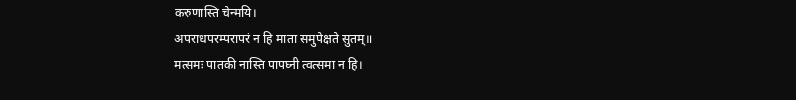करुणास्ति चेन्मयि।
अपराधपरम्परापरं न हि माता समुपेक्षते सुतम्॥
मत्समः पातकी नास्ति पापघ्नी त्वत्समा न हि।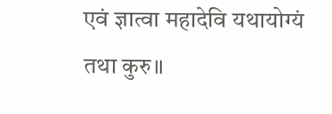एवं ज्ञात्वा महादेवि यथायोग्यं तथा कुरु॥